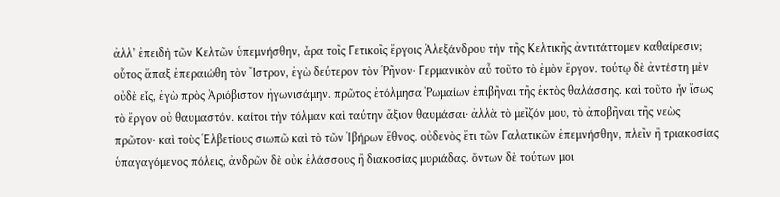ἀλλ’ ἐπειδὴ τῶν Κελτῶν ὑπεμνήσθην, ἆρα τοῖς Γετικοῖς ἔργοις Ἀλεξάνδρου τὴν τῆς Κελτικῆς ἀντιτάττομεν καθαίρεσιν; οὗτος ἅπαξ ἐπεραιώθη τὸν Ἴστρον, ἐγὼ δεύτερον τὸν Ῥῆνον· Γερμανικὸν αὖ τοῦτο τὸ ἐμὸν ἔργον. τούτῳ δὲ ἀντέστη μὲν οὐδὲ εἷς, ἐγὼ πρὸς Ἀριόβιστον ἠγωνισάμην. πρῶτος ἐτόλμησα Ῥωμαίων ἐπιβῆναι τῆς ἐκτὸς θαλάσσης. καὶ τοῦτο ἦν ἴσως τὸ ἔργον οὐ θαυμαστόν. καίτοι τὴν τόλμαν καὶ ταύτην ἄξιον θαυμάσαι· ἀλλὰ τὸ μεῖζόν μου, τὸ ἀποβῆναι τῆς νεὼς πρῶτον· καὶ τοὺς Ἑλβετίους σιωπῶ καὶ τὸ τῶν Ἰβήρων ἔθνος. οὐδενὸς ἔτι τῶν Γαλατικῶν ἐπεμνήσθην, πλεῖν ἢ τριακοσίας ὑπαγαγόμενος πόλεις, ἀνδρῶν δὲ οὐκ ἐλάσσους ἢ διακοσίας μυριάδας. ὄντων δὲ τούτων μοι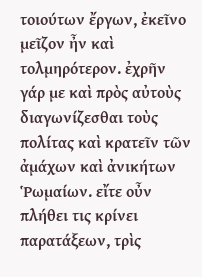τοιούτων ἔργων, ἐκεῖνο μεῖζον ἦν καὶ τολμηρότερον. ἐχρῆν γάρ με καὶ πρὸς αὐτοὺς διαγωνίζεσθαι τοὺς πολίτας καὶ κρατεῖν τῶν ἀμάχων καὶ ἀνικήτων Ῥωμαίων. εἴτε οὖν πλήθει τις κρίνει παρατάξεων, τρὶς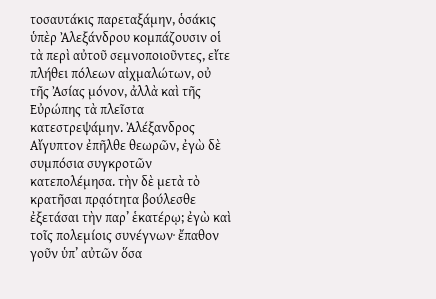τοσαυτάκις παρεταξάμην, ὁσάκις ὑπὲρ Ἀλεξάνδρου κομπάζουσιν οἱ τὰ περὶ αὐτοῦ σεμνοποιοῦντες, εἴτε πλήθει πόλεων αἰχμαλώτων, οὐ τῆς Ἀσίας μόνον, ἀλλὰ καὶ τῆς Εὐρώπης τὰ πλεῖστα κατεστρεψάμην. Ἀλέξανδρος Αἴγυπτον ἐπῆλθε θεωρῶν, ἐγὼ δὲ συμπόσια συγκροτῶν κατεπολέμησα. τὴν δὲ μετὰ τὸ κρατῆσαι πρᾳότητα βούλεσθε ἐξετάσαι τὴν παρ’ ἑκατέρῳ; ἐγὼ καὶ τοῖς πολεμίοις συνέγνων· ἔπαθον γοῦν ὑπ’ αὐτῶν ὅσα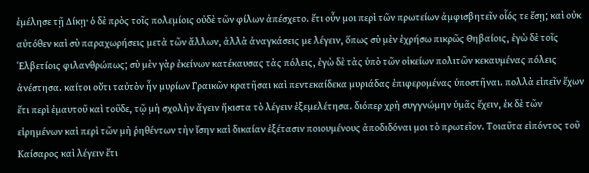ἐμέλησε τῇ Δίκῃ· ὁ δὲ πρὸς τοῖς πολεμίοις οὐδὲ τῶν φίλων ἀπέσχετο. ἔτι οὖν μοι περὶ τῶν πρωτείων ἀμφισβητεῖν οἷός τε ἔσῃ; καὶ οὐκ αὐτόθεν καὶ σὺ παραχωρήσεις μετὰ τῶν ἄλλων, ἀλλὰ ἀναγκάσεις με λέγειν, ὅπως σὺ μὲν ἐχρήσω πικρῶς Θηβαίοις, ἐγὼ δὲ τοῖς Ἑλβετίοις φιλανθρώπως; σὺ μὲν γὰρ ἐκείνων κατέκαυσας τὰς πόλεις, ἐγὼ δὲ τὰς ὑπὸ τῶν οἰκείων πολιτῶν κεκαυμένας πόλεις ἀνέστησα. καίτοι οὔτι ταὐτὸν ἦν μυρίων Γραικῶν κρατῆσαι καὶ πεντεκαίδεκα μυριάδας ἐπιφερομένας ὑποστῆναι. πολλὰ εἰπεῖν ἔχων ἔτι περὶ ἐμαυτοῦ καὶ τοῦδε, τῷ μὴ σχολὴν ἄγειν ἥκιστα τὸ λέγειν ἐξεμελέτησα. διόπερ χρὴ συγγνώμην ὑμᾶς ἔχειν, ἐκ δὲ τῶν εἰρημένων καὶ περὶ τῶν μὴ ῥηθέντων τὴν ἴσην καὶ δικαίαν ἐξέτασιν ποιουμένους ἀποδιδόναι μοι τὸ πρωτεῖον. Τοιαῦτα εἰπόντος τοῦ Καίσαρος καὶ λέγειν ἔτι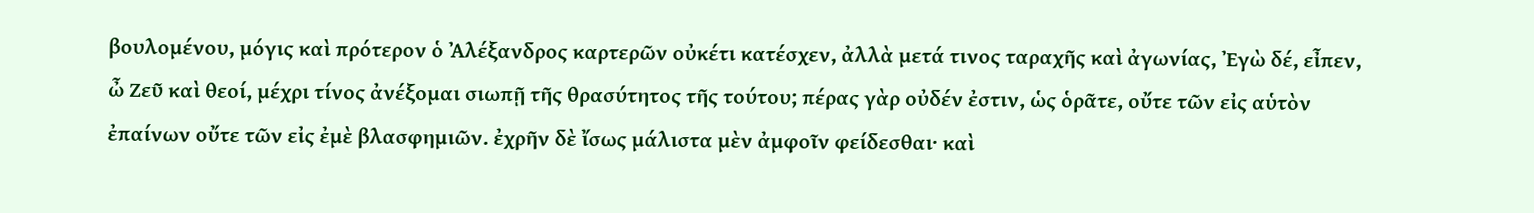βουλομένου, μόγις καὶ πρότερον ὁ Ἀλέξανδρος καρτερῶν οὐκέτι κατέσχεν, ἀλλὰ μετά τινος ταραχῆς καὶ ἀγωνίας, Ἐγὼ δέ, εἶπεν, ὦ Ζεῦ καὶ θεοί, μέχρι τίνος ἀνέξομαι σιωπῇ τῆς θρασύτητος τῆς τούτου; πέρας γὰρ οὐδέν ἐστιν, ὡς ὁρᾶτε, οὔτε τῶν εἰς αὑτὸν ἐπαίνων οὔτε τῶν εἰς ἐμὲ βλασφημιῶν. ἐχρῆν δὲ ἴσως μάλιστα μὲν ἀμφοῖν φείδεσθαι· καὶ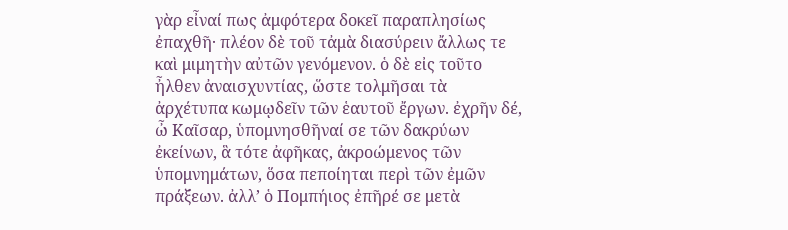γὰρ εἶναί πως ἀμφότερα δοκεῖ παραπλησίως ἐπαχθῆ· πλέον δὲ τοῦ τἀμὰ διασύρειν ἄλλως τε καὶ μιμητὴν αὐτῶν γενόμενον. ὁ δὲ εἰς τοῦτο ἦλθεν ἀναισχυντίας, ὥστε τολμῆσαι τὰ ἀρχέτυπα κωμῳδεῖν τῶν ἑαυτοῦ ἔργων. ἐχρῆν δέ, ὦ Καῖσαρ, ὑπομνησθῆναί σε τῶν δακρύων ἐκείνων, ἃ τότε ἀφῆκας, ἀκροώμενος τῶν ὑπομνημάτων, ὅσα πεποίηται περὶ τῶν ἐμῶν πράξεων. ἀλλ’ ὁ Πομπήιος ἐπῆρέ σε μετὰ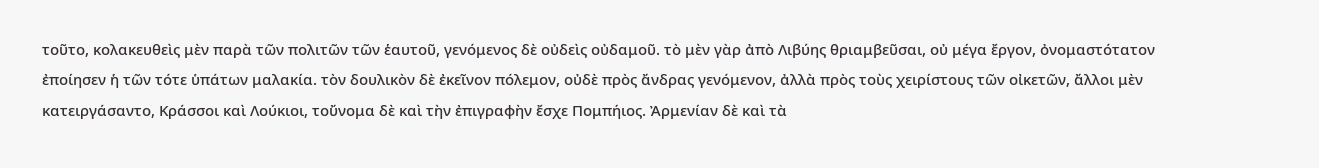τοῦτο, κολακευθεὶς μὲν παρὰ τῶν πολιτῶν τῶν ἑαυτοῦ, γενόμενος δὲ οὐδεὶς οὐδαμοῦ. τὸ μὲν γὰρ ἀπὸ Λιβύης θριαμβεῦσαι, οὐ μέγα ἔργον, ὀνομαστότατον ἐποίησεν ἡ τῶν τότε ὑπάτων μαλακία. τὸν δουλικὸν δὲ ἐκεῖνον πόλεμον, οὐδὲ πρὸς ἄνδρας γενόμενον, ἀλλὰ πρὸς τοὺς χειρίστους τῶν οἰκετῶν, ἄλλοι μὲν κατειργάσαντο, Κράσσοι καὶ Λούκιοι, τοὔνομα δὲ καὶ τὴν ἐπιγραφὴν ἔσχε Πομπήιος. Ἀρμενίαν δὲ καὶ τὰ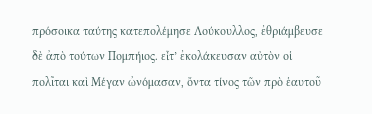πρόσοικα ταύτης κατεπολέμησε Λούκουλλος, ἐθριάμβευσε δὲ ἀπὸ τούτων Πομπήιος. εἶτ’ ἐκολάκευσαν αὐτὸν οἱ πολῖται καὶ Μέγαν ὠνόμασαν, ὄντα τίνος τῶν πρὸ ἑαυτοῦ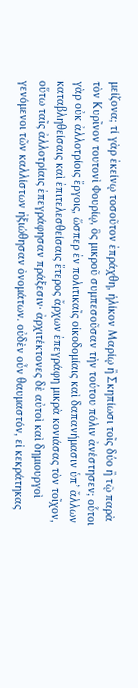μείζονα; τί γὰρ ἐκείνῳ τοσοῦτον ἐπράχθη, ἡλίκον Μαρίῳ ἢ Σκηπίωσι τοῖς δύο ἢ τῷ παρὰ τὸν Κυρῖνον τουτονὶ Φουρίῳ, ὃς μικροῦ συμπεσοῦσαν τὴν τούτου πόλιν ἀνέστησεν; οὗτοι γὰρ οὐκ ἀλλοτρίοις ἔργοις, ὥσπερ ἐν πολιτικαῖς οἰκοδομίαις καὶ δαπανήμασιν ὑπ’ ἄλλων καταβληθείσαις καὶ ἐπιτελεσθείσαις ἕτερος ἄρχων ἐπεγράφη μικρὰ κονιάσας τὸν τοῖχον, οὕτω ταῖς ἀλλοτρίαις ἐπεγράφησαν πράξεσιν· ἀρχιτέκτονες δὲ αὐτοὶ καὶ δημιουργοὶ γενόμενοι τῶν καλλίστων ἠξιώθησαν ὀνομάτων. οὐδὲν οὖν θαυμαστόν, εἰ κεκράτηκας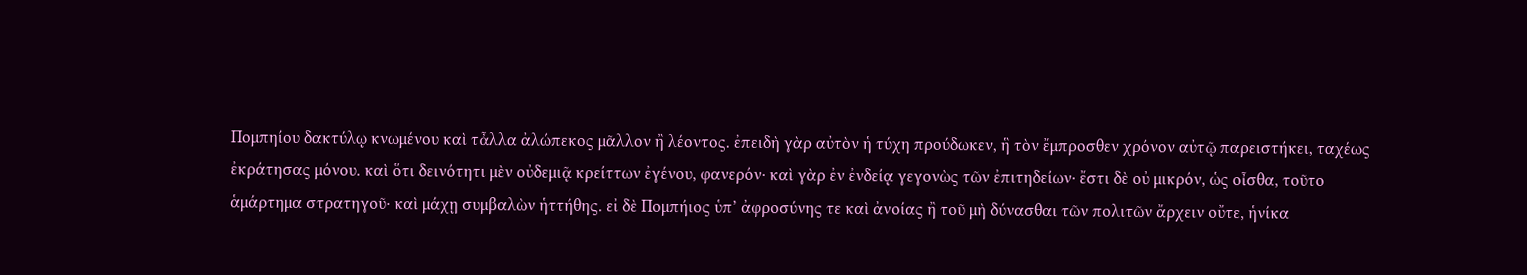Πομπηίου δακτύλῳ κνωμένου καὶ τἆλλα ἀλώπεκος μᾶλλον ἢ λέοντος. ἐπειδὴ γὰρ αὐτὸν ἡ τύχη προύδωκεν, ἣ τὸν ἔμπροσθεν χρόνον αὐτῷ παρειστήκει, ταχέως ἐκράτησας μόνου. καὶ ὅτι δεινότητι μὲν οὐδεμιᾷ κρείττων ἐγένου, φανερόν· καὶ γὰρ ἐν ἐνδείᾳ γεγονὼς τῶν ἐπιτηδείων· ἔστι δὲ οὐ μικρόν, ὡς οἶσθα, τοῦτο ἁμάρτημα στρατηγοῦ· καὶ μάχῃ συμβαλὼν ἡττήθης. εἰ δὲ Πομπήιος ὑπ’ ἀφροσύνης τε καὶ ἀνοίας ἢ τοῦ μὴ δύνασθαι τῶν πολιτῶν ἄρχειν οὔτε, ἡνίκα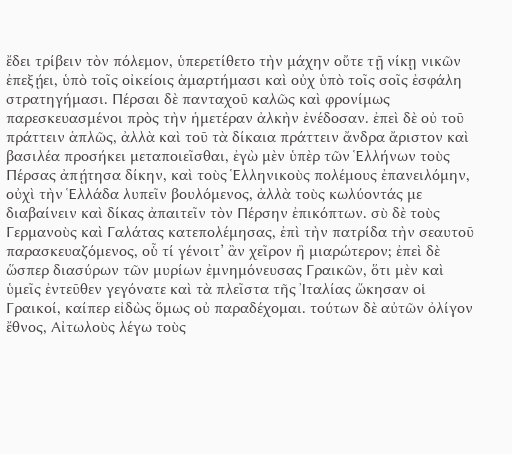ἔδει τρίβειν τὸν πόλεμον, ὑπερετίθετο τὴν μάχην οὔτε τῇ νίκῃ νικῶν ἐπεξῄει, ὑπὸ τοῖς οἰκείοις ἁμαρτήμασι καὶ οὐχ ὑπὸ τοῖς σοῖς ἐσφάλη στρατηγήμασι. Πέρσαι δὲ πανταχοῦ καλῶς καὶ φρονίμως παρεσκευασμένοι πρὸς τὴν ἡμετέραν ἀλκὴν ἐνέδοσαν. ἐπεὶ δὲ οὐ τοῦ πράττειν ἁπλῶς, ἀλλὰ καὶ τοῦ τὰ δίκαια πράττειν ἄνδρα ἄριστον καὶ βασιλέα προσήκει μεταποιεῖσθαι, ἐγὼ μὲν ὑπὲρ τῶν Ἑλλήνων τοὺς Πέρσας ἀπῄτησα δίκην, καὶ τοὺς Ἑλληνικοὺς πολέμους ἐπανειλόμην, οὐχὶ τὴν Ἑλλάδα λυπεῖν βουλόμενος, ἀλλὰ τοὺς κωλύοντάς με διαβαίνειν καὶ δίκας ἀπαιτεῖν τὸν Πέρσην ἐπικόπτων. σὺ δὲ τοὺς Γερμανοὺς καὶ Γαλάτας κατεπολέμησας, ἐπὶ τὴν πατρίδα τὴν σεαυτοῦ παρασκευαζόμενος, οὗ τί γένοιτ’ ἂν χεῖρον ἢ μιαρώτερον; ἐπεὶ δὲ ὥσπερ διασύρων τῶν μυρίων ἐμνημόνευσας Γραικῶν, ὅτι μὲν καὶ ὑμεῖς ἐντεῦθεν γεγόνατε καὶ τὰ πλεῖστα τῆς Ἰταλίας ὤκησαν οἱ Γραικοί, καίπερ εἰδὼς ὅμως οὐ παραδέχομαι. τούτων δὲ αὐτῶν ὀλίγον ἔθνος, Αἰτωλοὺς λέγω τοὺς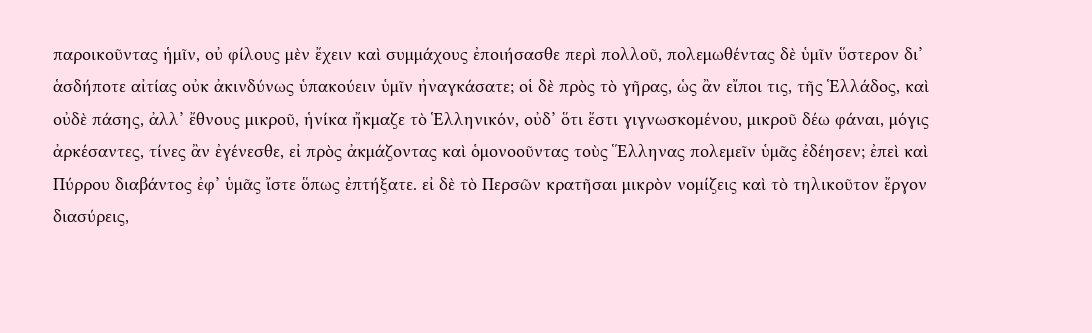παροικοῦντας ἡμῖν, οὐ φίλους μὲν ἔχειν καὶ συμμάχους ἐποιήσασθε περὶ πολλοῦ, πολεμωθέντας δὲ ὑμῖν ὕστερον δι’ ἁσδήποτε αἰτίας οὐκ ἀκινδύνως ὑπακούειν ὑμῖν ἠναγκάσατε; οἱ δὲ πρὸς τὸ γῆρας, ὡς ἂν εἴποι τις, τῆς Ἑλλάδος, καὶ οὐδὲ πάσης, ἀλλ’ ἔθνους μικροῦ, ἡνίκα ἤκμαζε τὸ Ἑλληνικόν, οὐδ’ ὅτι ἔστι γιγνωσκομένου, μικροῦ δέω φάναι, μόγις ἀρκέσαντες, τίνες ἂν ἐγένεσθε, εἰ πρὸς ἀκμάζοντας καὶ ὁμονοοῦντας τοὺς Ἕλληνας πολεμεῖν ὑμᾶς ἐδέησεν; ἐπεὶ καὶ Πύρρου διαβάντος ἐφ’ ὑμᾶς ἴστε ὅπως ἐπτήξατε. εἰ δὲ τὸ Περσῶν κρατῆσαι μικρὸν νομίζεις καὶ τὸ τηλικοῦτον ἔργον διασύρεις,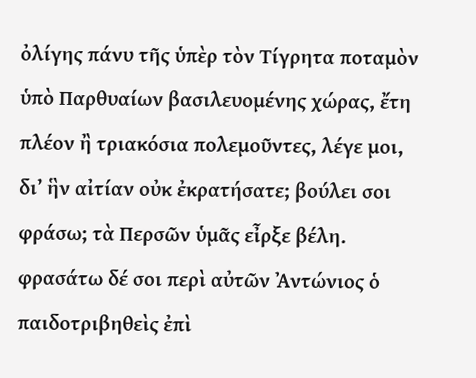ὀλίγης πάνυ τῆς ὑπὲρ τὸν Τίγρητα ποταμὸν ὑπὸ Παρθυαίων βασιλευομένης χώρας, ἔτη πλέον ἢ τριακόσια πολεμοῦντες, λέγε μοι, δι’ ἣν αἰτίαν οὐκ ἐκρατήσατε; βούλει σοι φράσω; τὰ Περσῶν ὑμᾶς εἶρξε βέλη. φρασάτω δέ σοι περὶ αὐτῶν Ἀντώνιος ὁ παιδοτριβηθεὶς ἐπὶ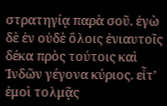στρατηγίᾳ παρὰ σοῦ. ἐγὼ δὲ ἐν οὐδὲ ὅλοις ἐνιαυτοῖς δέκα πρὸς τούτοις καὶ Ἰνδῶν γέγονα κύριος. εἶτ’ ἐμοὶ τολμᾷς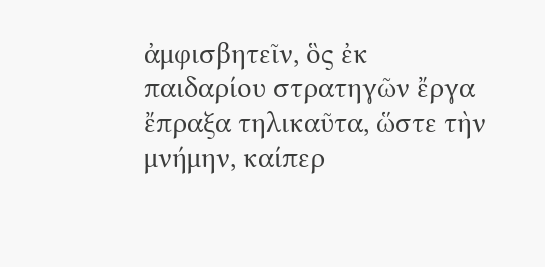ἀμφισβητεῖν, ὃς ἐκ παιδαρίου στρατηγῶν ἔργα ἔπραξα τηλικαῦτα, ὥστε τὴν μνήμην, καίπερ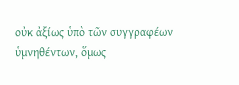οὐκ ἀξίως ὑπὸ τῶν συγγραφέων ὑμνηθέντων, ὅμως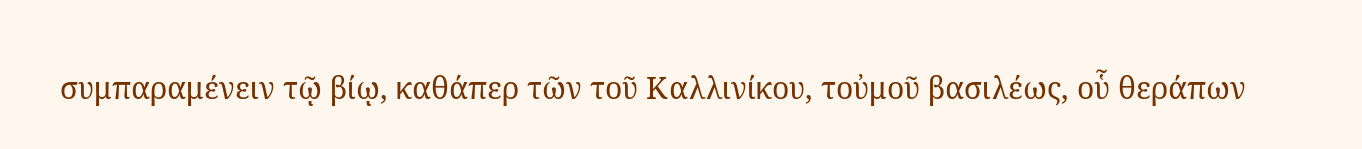συμπαραμένειν τῷ βίῳ, καθάπερ τῶν τοῦ Καλλινίκου, τοὐμοῦ βασιλέως, οὗ θεράπων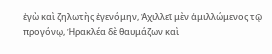ἐγὼ καὶ ζηλωτὴς ἐγενόμην, Ἀχιλλεῖ μὲν ἁμιλλώμενος τῷ προγόνῳ, Ἡρακλέα δὲ θαυμάζων καὶ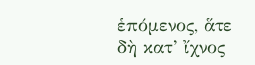ἑπόμενος, ἅτε δὴ κατ’ ἴχνος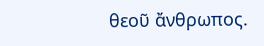θεοῦ ἄνθρωπος.